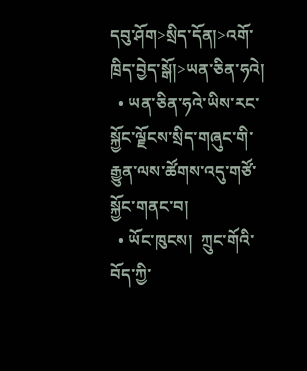དབུ་ཤོག>སྲིད་དོན།>འགོ་ཁྲིད་བྱེད་སྒོ།>ཡན་ཅིན་ཧའེ།
  • ཡན་ཅིན་ཧའེ་ཡིས་རང་སྐྱོང་ལྗོངས་སྲིད་གཞུང་གི་རྒྱུན་ལས་ཚོགས་འདུ་གཙོ་སྐྱོང་གནང་བ།
  • ཡོང་ཁུངས།  ཀྲུང་གོའི་བོད་ཀྱི་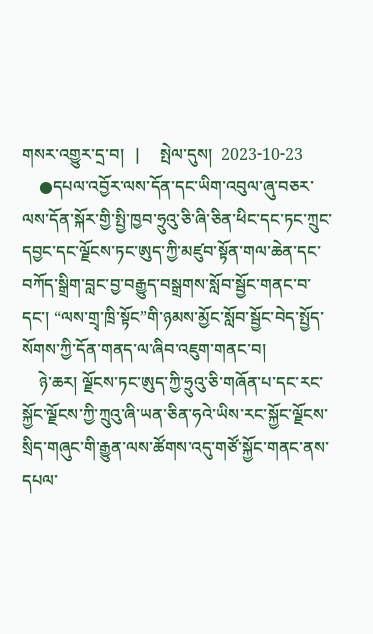གསར་འགྱུར་དྲ་བ།   |     སྤེལ་དུས།  2023-10-23
    ●དཔལ་འབྱོར་ལས་དོན་དང་ཡིག་འབུལ་ཞུ་བཅར་ལས་དོན་སྐོར་གྱི་སྤྱི་ཁྱབ་ཧྲུའུ་ཅི་ཞི་ཅིན་ཕིང་དང་ཏང་ཀྲུང་དབྱང་དང་ལྗོངས་ཏང་ཨུད་ཀྱི་མཛུབ་སྟོན་གལ་ཆེན་དང་བཀོད་སྒྲིག་བླང་བྱ་བརྒྱུད་བསྒྲགས་སློབ་སྦྱོང་གནང་བ་དང་། “ལས་གྲྭ་ཁྲི་སྟོང”གི་ཉམས་མྱོང་སློབ་སྦྱོང་བེད་སྤྱོད་སོགས་ཀྱི་དོན་གནད་ལ་ཞིབ་འཇུག་གནང་བ།
    ཉེ་ཆར། ལྗོངས་ཏང་ཨུད་ཀྱི་ཧྲུའུ་ཅི་གཞོན་པ་དང་རང་སྐྱོང་ལྗོངས་ཀྱི་ཀྲུའུ་ཞི་ཡན་ཅིན་ཧའེ་ཡིས་རང་སྐྱོང་ལྗོངས་སྲིད་གཞུང་གི་རྒྱུན་ལས་ཚོགས་འདུ་གཙོ་སྐྱོང་གནང་ནས་དཔལ་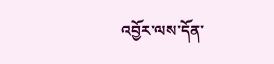འབྱོར་ལས་དོན་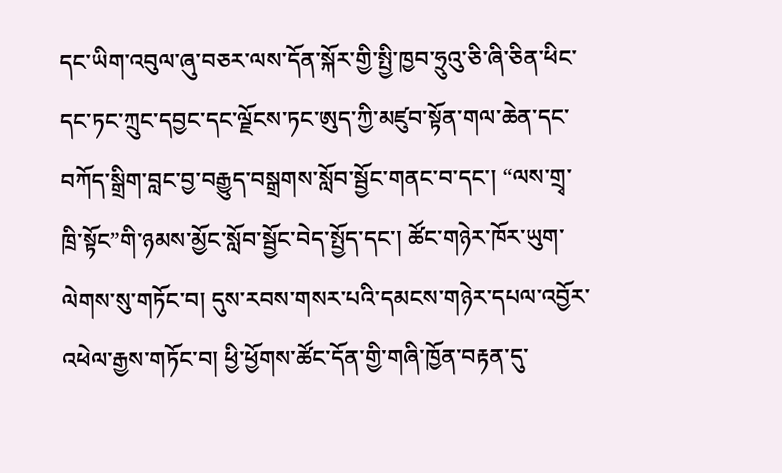དང་ཡིག་འབུལ་ཞུ་བཅར་ལས་དོན་སྐོར་གྱི་སྤྱི་ཁྱབ་ཧྲུའུ་ཅི་ཞི་ཅིན་ཕིང་དང་ཏང་ཀྲུང་དབྱང་དང་ལྗོངས་ཏང་ཨུད་ཀྱི་མཛུབ་སྟོན་གལ་ཆེན་དང་བཀོད་སྒྲིག་བླང་བྱ་བརྒྱུད་བསྒྲགས་སློབ་སྦྱོང་གནང་བ་དང་། “ལས་གྲྭ་ཁྲི་སྟོང”གི་ཉམས་མྱོང་སློབ་སྦྱོང་བེད་སྤྱོད་དང་། ཚོང་གཉེར་ཁོར་ཡུག་ལེགས་སུ་གཏོང་བ། དུས་རབས་གསར་པའི་དམངས་གཉེར་དཔལ་འབྱོར་འཕེལ་རྒྱས་གཏོང་བ། ཕྱི་ཕྱོགས་ཚོང་དོན་གྱི་གཞི་ཁྱོན་བརྟན་དུ་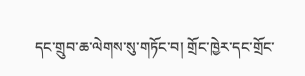དང་གྲུབ་ཆ་ལེགས་སུ་གཏོང་བ། གྲོང་ཁྱེར་དང་གྲོང་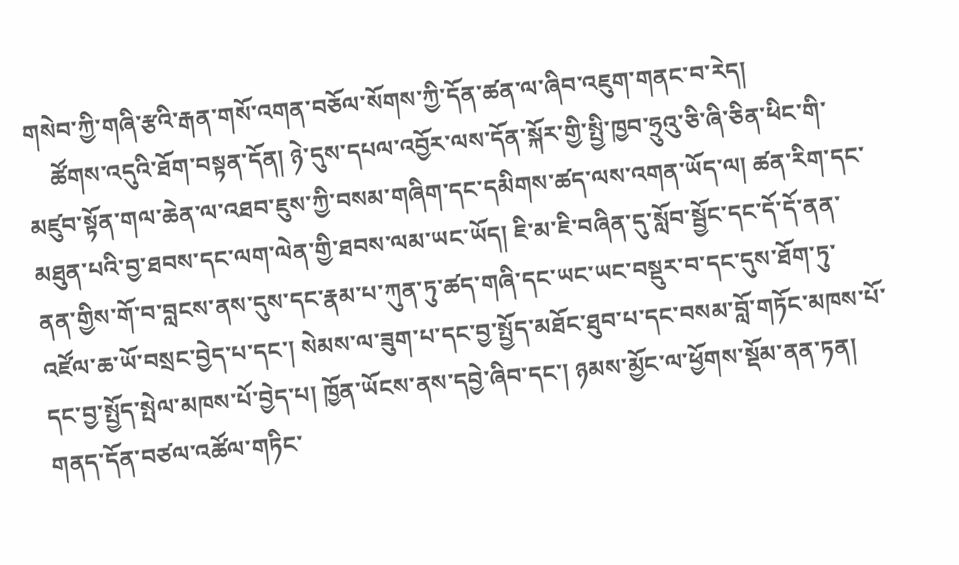གསེབ་ཀྱི་གཞི་རྩའི་རྒན་གསོ་འགན་བཅོལ་སོགས་ཀྱི་དོན་ཚན་ལ་ཞིབ་འཇུག་གནང་བ་རེད།
    ཚོགས་འདུའི་ཐོག་བསྟན་དོན། ཉེ་དུས་དཔལ་འབྱོར་ལས་དོན་སྐོར་གྱི་སྤྱི་ཁྱབ་ཧྲུའུ་ཅི་ཞི་ཅིན་ཕིང་གི་མཛུབ་སྟོན་གལ་ཆེན་ལ་འཐབ་ཇུས་ཀྱི་བསམ་གཞིག་དང་དམིགས་ཚད་ལས་འགན་ཡོད་ལ། ཚན་རིག་དང་མཐུན་པའི་བྱ་ཐབས་དང་ལག་ལེན་གྱི་ཐབས་ལམ་ཡང་ཡོད། ཇི་མ་ཇི་བཞིན་དུ་སློབ་སྦྱོང་དང་དོ་དོ་ནན་ནན་གྱིས་གོ་བ་བླངས་ནས་དུས་དང་རྣམ་པ་ཀུན་ཏུ་ཚད་གཞི་དང་ཡང་ཡང་བསྡུར་བ་དང་དུས་ཐོག་ཏུ་འཛོལ་ཆ་ཡོ་བསྲང་བྱེད་པ་དང་། སེམས་ལ་ཟུག་པ་དང་བྱ་སྤྱོད་མཐོང་ཐུབ་པ་དང་བསམ་བློ་གཏོང་མཁས་པོ་དང་བྱ་སྤྱོད་སྤེལ་མཁས་པོ་བྱེད་པ། ཁྱོན་ཡོངས་ནས་དབྱེ་ཞིབ་དང་། ཉམས་མྱོང་ལ་ཕྱོགས་སྡོམ་ནན་ཏན། གནད་དོན་བཙལ་འཚོལ་གཏིང་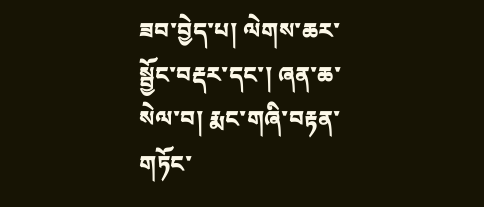ཟབ་བྱེད་པ། ལེགས་ཆར་སྦྱོང་བརྡར་དང་། ཞན་ཆ་སེལ་བ། རྨང་གཞི་བརྟན་གཏོང་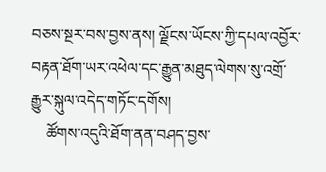བཅས་སྔར་བས་བྱས་ནས། ལྗོངས་ཡོངས་ཀྱི་དཔལ་འབྱོར་བརྟན་ཐོག་ཡར་འཕེལ་དང་རྒྱུན་མཐུད་ལེགས་སུ་འགྲོ་རྒྱུར་སྐུལ་འདེད་གཏོང་དགོས།
    ཚོགས་འདུའི་ཐོག་ནན་བཤད་བྱས་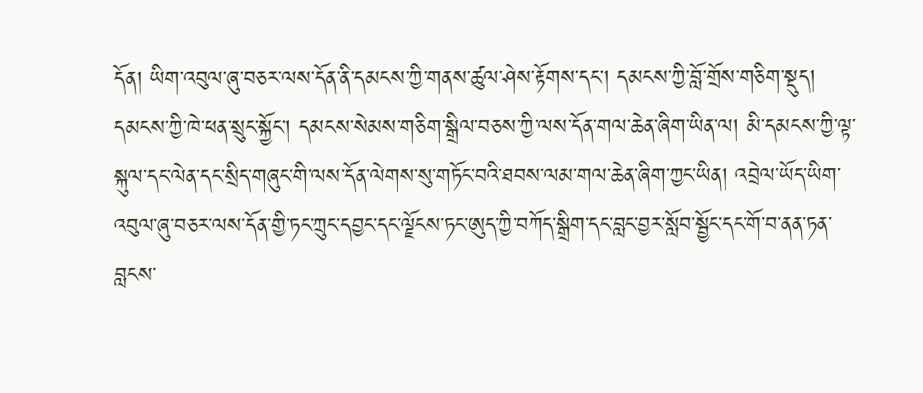དོན། ཡིག་འབུལ་ཞུ་བཅར་ལས་དོན་ནི་དམངས་ཀྱི་གནས་ཚུལ་ཤེས་རྟོགས་དང་། དམངས་ཀྱི་བློ་གྲོས་གཅིག་སྡུད། དམངས་ཀྱི་ཁེ་ཕན་སྲུང་སྐྱོང་། དམངས་སེམས་གཅིག་སྒྲིལ་བཅས་ཀྱི་ལས་དོན་གལ་ཆེན་ཞིག་ཡིན་ལ། མི་དམངས་ཀྱི་ལྟ་སྐུལ་དང་ལེན་དང་སྲིད་གཞུང་གི་ལས་དོན་ལེགས་སུ་གཏོང་བའི་ཐབས་ལམ་གལ་ཆེན་ཞིག་ཀྱང་ཡིན། འབྲེལ་ཡོད་ཡིག་འབུལ་ཞུ་བཅར་ལས་དོན་གྱི་ཏང་ཀྲུང་དབྱང་དང་ལྗོངས་ཏང་ཨུད་ཀྱི་བཀོད་སྒྲིག་དང་བླང་བྱར་སློབ་སྦྱོང་དང་གོ་བ་ནན་ཏན་བླངས་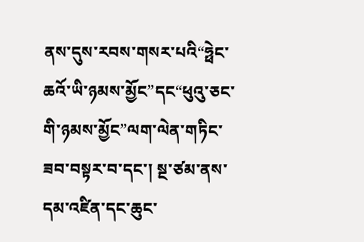ནས་དུས་རབས་གསར་པའི“ཧྥེང་ཆའོ་ཡི་ཉམས་མྱོང”དང“ཕུའུ་ཅང་གི་ཉམས་མྱོང”ལག་ལེན་གཏིང་ཟབ་བསྟར་བ་དང་། སྔ་ཙམ་ནས་དམ་འཛིན་དང་ཆུང་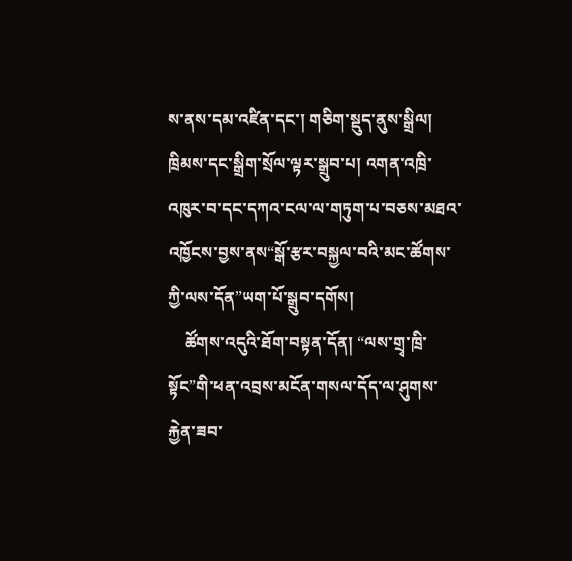ས་ནས་དམ་འཛིན་དང་། གཅིག་སྡུད་ནུས་སྒྲིལ། ཁྲིམས་དང་སྒྲིག་སྲོལ་ལྟར་སྒྲུབ་པ། འགན་འཁྲི་འཁུར་བ་དང་དཀའ་ངལ་ལ་གཏུག་པ་བཅས་མཐའ་འཁྱོངས་བྱས་ནས“སྒོ་རྩར་བསྐྱལ་བའི་མང་ཚོགས་ཀྱི་ལས་དོན”ཡག་པོ་སྒྲུབ་དགོས།
    ཚོགས་འདུའི་ཐོག་བསྟན་དོན། “ལས་གྲྭ་ཁྲི་སྟོང”གི་ཕན་འབྲས་མངོན་གསལ་དོད་ལ་ཤུགས་རྐྱེན་ཟབ་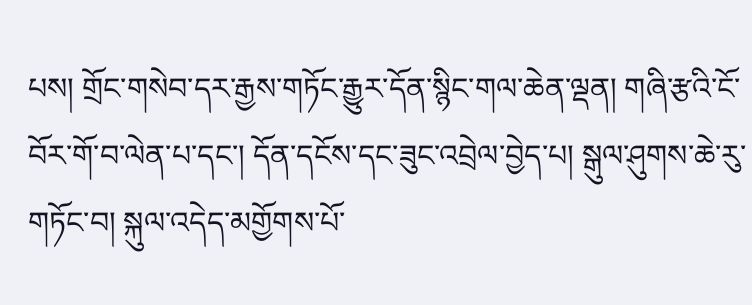པས། གྲོང་གསེབ་དར་རྒྱས་གཏོང་རྒྱུར་དོན་སྙིང་གལ་ཆེན་ལྡན། གཞི་རྩའི་ངོ་བོར་གོ་བ་ལེན་པ་དང་། དོན་དངོས་དང་ཟུང་འབྲེལ་བྱེད་པ། སྒུལ་ཤུགས་ཆེ་རུ་གཏོང་བ། སྐུལ་འདེད་མགྱོགས་པོ་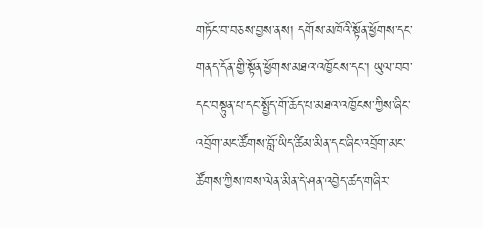གཏོང་བ་བཅས་བྱས་ནས། དགོས་མཁོའི་སྟོན་ཕྱོགས་དང་གནད་དོན་གྱི་སྟོན་ཕྱོགས་མཐའ་འཁྱོངས་དང་། ཡུལ་བབ་དང་བསྟུན་པ་དང་སྤྱོད་གོ་ཆོད་པ་མཐའ་འཁྱོངས་ཀྱིས་ཞིང་འབྲོག་མང་ཚོགས་བློ་ཡིད་ཚིམ་མིན་དང་ཞིང་འབྲོག་མང་ཚོགས་ཀྱིས་ཁས་ལེན་མིན་དེ་ཤན་འབྱེད་ཚད་གཞིར་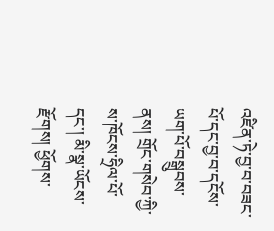འཛིན་ཏེ་བྱ་བ་བཟང་པོ་དང་བྱ་བ་དངོས་ཡག་པོ་བསྒྲུབས་ནས། གྲོང་གསེབ་ཀྱི་ས་ཁོངས་ཧྲིལ་པོ་དང་། མི་སྣ་ཡོངས་རྫོགས། ཕྱོགས་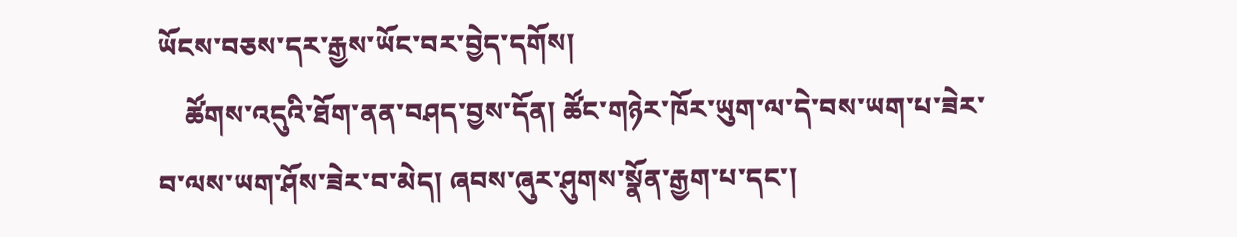ཡོངས་བཅས་དར་རྒྱས་ཡོང་བར་བྱེད་དགོས།
    ཚོགས་འདུའི་ཐོག་ནན་བཤད་བྱས་དོན། ཚོང་གཉེར་ཁོར་ཡུག་ལ་དེ་བས་ཡག་པ་ཟེར་བ་ལས་ཡག་ཤོས་ཟེར་བ་མེད། ཞབས་ཞུར་ཤུགས་སྣོན་རྒྱག་པ་དང་།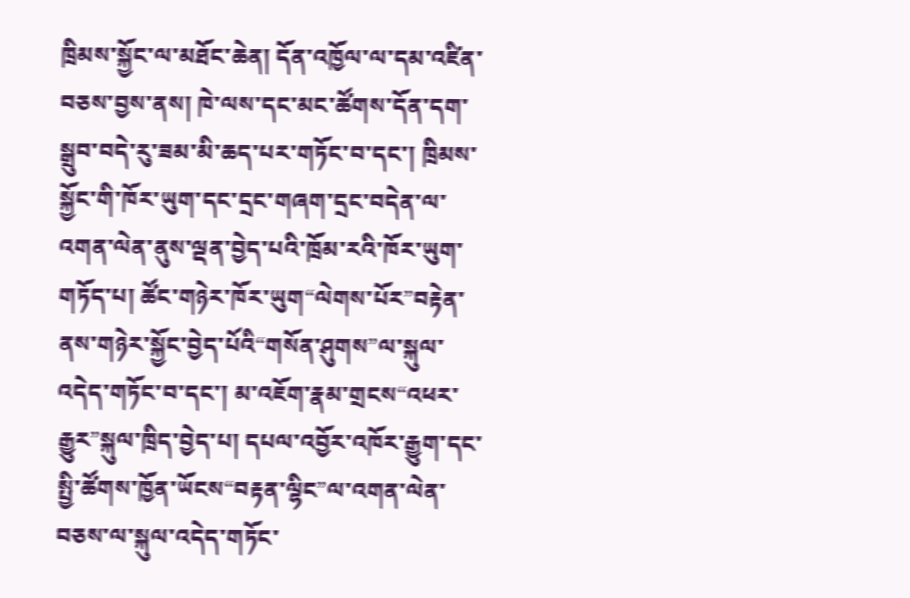ཁྲིམས་སྐྱོང་ལ་མཐོང་ཆེན། དོན་འཁྱོལ་ལ་དམ་འཛིན་བཅས་བྱས་ནས། ཁེ་ལས་དང་མང་ཚོགས་དོན་དག་སྒྲུབ་བདེ་རུ་ཟམ་མི་ཆད་པར་གཏོང་བ་དང་། ཁྲིམས་སྐྱོང་གི་ཁོར་ཡུག་དང་དྲང་གཞག་དྲང་བདེན་ལ་འགན་ལེན་ནུས་ལྡན་བྱེད་པའི་ཁྲོམ་རའི་ཁོར་ཡུག་གཏོད་པ། ཚོང་གཉེར་ཁོར་ཡུག“ལེགས་པོར”བརྟེན་ནས་གཉེར་སྐྱོང་བྱེད་པོའི“གསོན་ཤུགས”ལ་སྐུལ་འདེད་གཏོང་བ་དང་། མ་འཇོག་རྣམ་གྲངས“འཕར་རྒྱུར”སྐུལ་ཁྲིད་བྱེད་པ། དཔལ་འབྱོར་འཁོར་རྒྱུག་དང་སྤྱི་ཚོགས་ཁྱོན་ཡོངས“བརྟན་ལྷིང”ལ་འགན་ལེན་བཅས་ལ་སྐུལ་འདེད་གཏོང་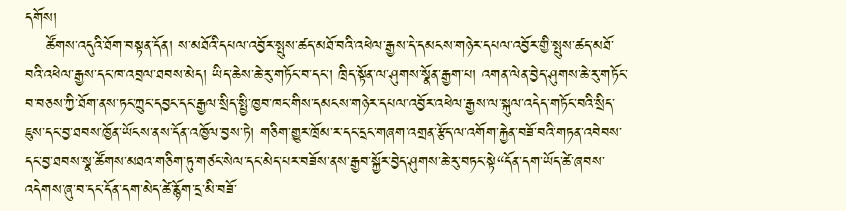དགོས།
    ཚོགས་འདུའི་ཐོག་བསྟན་དོན། ས་མཐོའི་དཔལ་འབྱོར་སྤུས་ཚད་མཐོ་བའི་འཕེལ་རྒྱས་དེ་དམངས་གཉེར་དཔལ་འབྱོར་གྱི་སྤུས་ཚད་མཐོ་བའི་འཕེལ་རྒྱས་དང་ཁ་འབྲལ་ཐབས་མེད། ཡིད་ཆེས་ཆེ་རུ་གཏོང་བ་དང་། ཁྲིད་སྟོན་ལ་ཤུགས་སྣོན་རྒྱག་པ། འགན་ལེན་བྱེད་ཤུགས་ཆེ་རུ་གཏོང་བ་བཅས་ཀྱི་ཐོག་ནས་ཏང་ཀྲུང་དབྱང་དང་རྒྱལ་སྲིད་སྤྱི་ཁྱབ་ཁང་གིས་དམངས་གཉེར་དཔལ་འབྱོར་འཕེལ་རྒྱས་ལ་སྐུལ་འདེད་གཏོང་བའི་སྲིད་ཇུས་དང་བྱ་ཐབས་ཁྱོན་ཡོངས་ནས་དོན་འཁྱོལ་བྱས་ཏེ། གཅིག་གྱུར་ཁྲོམ་ར་དང་དྲང་གཞག་འགྲན་རྩོད་ལ་འགོག་རྐྱེན་བཟོ་བའི་གཏན་འབེབས་དང་བྱ་ཐབས་སྣ་ཚོགས་མཐའ་གཅིག་ཏུ་གཙང་སེལ་དང་མེད་པར་བཟོས་ནས་རྒྱབ་སྐྱོར་བྱེད་ཤུགས་ཆེ་རུ་བཏང་སྟེ“དོན་དག་ཡོད་ཚེ་ཞབས་འདེགས་ཞུ་བ་དང་དོན་དག་མེད་ཚེ་རྙོག་དྲ་མི་བཟོ་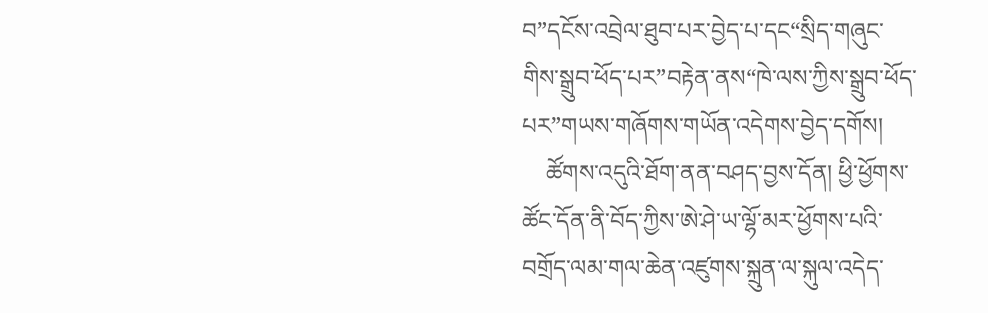བ”དངོས་འབྲེལ་ཐུབ་པར་བྱེད་པ་དང“སྲིད་གཞུང་གིས་སྒྲུབ་ཕོད་པར”བརྟེན་ནས“ཁེ་ལས་ཀྱིས་སྒྲུབ་ཕོད་པར”གཡས་གཞོགས་གཡོན་འདེགས་བྱེད་དགོས།
    ཚོགས་འདུའི་ཐོག་ནན་བཤད་བྱས་དོན། ཕྱི་ཕྱོགས་ཚོང་དོན་ནི་བོད་ཀྱིས་ཨེ་ཤེ་ཡ་ལྷོ་མར་ཕྱོགས་པའི་བགྲོད་ལམ་གལ་ཆེན་འཛུགས་སྐྲུན་ལ་སྐུལ་འདེད་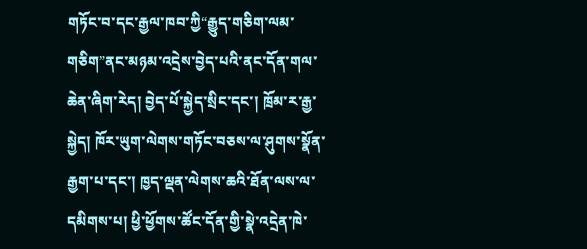གཏོང་བ་དང་རྒྱལ་ཁབ་ཀྱི“རྒྱུད་གཅིག་ལམ་གཅིག”ནང་མཉམ་འདྲེས་བྱེད་པའི་ནང་དོན་གལ་ཆེན་ཞིག་རེད། བྱེད་པོ་སྐྱེད་སྲིང་དང་། ཁྲོམ་ར་རྒྱ་སྐྱེད། ཁོར་ཡུག་ལེགས་གཏོང་བཅས་ལ་ཤུགས་སྣོན་རྒྱག་པ་དང་། ཁྱད་ལྡན་ལེགས་ཆའི་ཐོན་ལས་ལ་དམིགས་པ། ཕྱི་ཕྱོགས་ཚོང་དོན་གྱི་སྣེ་འདྲེན་ཁེ་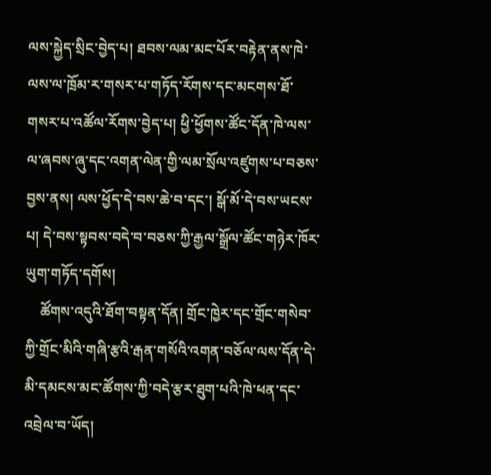ལས་སྐྱེད་སྲིང་བྱེད་པ། ཐབས་ལམ་མང་པོར་བརྟེན་ནས་ཁེ་ལས་ལ་ཁྲོམ་ར་གསར་པ་གཏོད་རོགས་དང་མངགས་ཐོ་གསར་པ་འཚོལ་རོགས་བྱེད་པ། ཕྱི་ཕྱོགས་ཚོང་དོན་ཁེ་ལས་ལ་ཞབས་ཞུ་དང་འགན་ལེན་གྱི་ལམ་སྲོལ་འཛུགས་པ་བཅས་བྱས་ནས། ལས་ཕྱོད་དེ་བས་ཆེ་བ་དང་། སྒོ་མོ་དེ་བས་ཡངས་པ། དེ་བས་སྟབས་བདེ་བ་བཅས་ཀྱི་རྒྱལ་སྒྲོལ་ཚོང་གཉེར་ཁོར་ཡུག་གཏོད་དགོས།
    ཚོགས་འདུའི་ཐོག་བསྟན་དོན། གྲོང་ཁྱེར་དང་གྲོང་གསེབ་ཀྱི་གྲོང་མིའི་གཞི་རྩའི་རྒན་གསོའི་འགན་བཅོལ་ལས་དོན་དེ་མི་དམངས་མང་ཚོགས་ཀྱི་བདེ་རྩར་ཐུག་པའི་ཁེ་ཕན་དང་འབྲེལ་བ་ཡོད།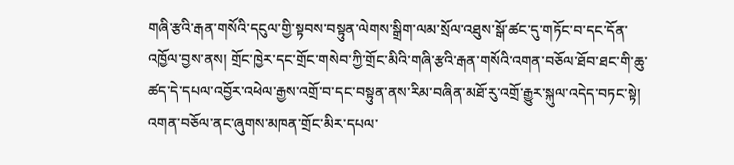གཞི་རྩའི་རྒན་གསོའི་དངུལ་གྱི་སྟབས་བསྟུན་ལེགས་སྒྲིག་ལམ་སྲོལ་འཐུས་སྒོ་ཚང་དུ་གཏོང་བ་དང་དོན་འཁྱོལ་བྱས་ནས། གྲོང་ཁྱེར་དང་གྲོང་གསེབ་ཀྱི་གྲོང་མིའི་གཞི་རྩའི་རྒན་གསོའི་འགན་བཅོལ་ཐོབ་ཐང་གི་ཆུ་ཚད་དེ་དཔལ་འབྱོར་འཕེལ་རྒྱས་འགྲོ་བ་དང་བསྟུན་ནས་རིམ་བཞིན་མཐོ་རུ་འགྲོ་རྒྱུར་སྐུལ་འདེད་བཏང་སྟེ། འགན་བཅོལ་ནང་ཞུགས་མཁན་གྲོང་མིར་དཔལ་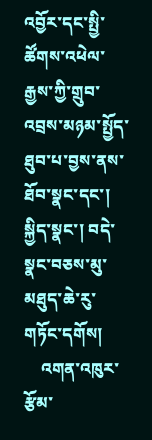འབྱོར་དང་སྤྱི་ཚོགས་འཕེལ་རྒྱས་ཀྱི་གྲུབ་འབྲས་མཉམ་སྤྱོད་ཐུབ་པ་བྱས་ནས་ཐོབ་སྣང་དང་། སྐྱིད་སྣང་། བདེ་སྣང་བཅས་མུ་མཐུད་ཆེ་རུ་གཏོང་དགོས།
    འགན་འཁུར་རྩོམ་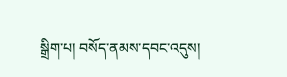སྒྲིག་པ། བསོད་ནམས་དབང་འདུས།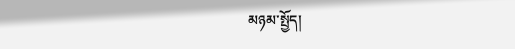མཉམ་སྤྱོད།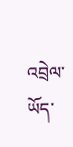འབྲེལ་ཡོད་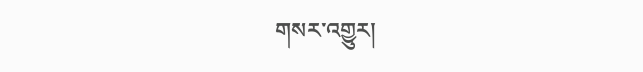གསར་འགྱུར།